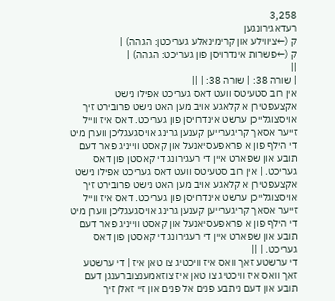3,258
רעדאגירונגען
ק (←ציווילע און קרימינאלע געריכטן: הגהה) |
ק (←פשרות אינדרויסן פון געריכט: הגהה) |
||
| שורה 38: | שורה 38: | ||
אין רוב סטעיטס וועט דאס געריכט אפילו נישט אקצעפטירן א קלאגע אויב מען האט נישט פרובירט זיך אויסצוגלייכן ערשט אינדרויסן פון געריכט. דאס איז ווייל זייער אסאך קריגערייען קענען גרינג אויסגעגליכן ווערן מיט די הילף פון א פראפעסיאנעל און קאסט ווייניג פאר דעם תובע און שפארט איין די רעגירונג די קאסטן פון דאס געריכט. | אין רוב סטעיטס וועט דאס געריכט אפילו נישט אקצעפטירן א קלאגע אויב מען האט נישט פרובירט זיך אויסצוגלייכן ערשט אינדרויסן פון געריכט. דאס איז ווייל זייער אסאך קריגערייען קענען גרינג אויסגעגליכן ווערן מיט די הילף פון א פראפעסיאנעל און קאסט ווייניג פאר דעם תובע און שפארט איין די רעגירונג די קאסטן פון דאס געריכט. | ||
די ערשטע זאך וואס איז וויכטיג צו טאן איז | די ערשטע זאך וואס איז וויכטיג צו טאן איז צוזאמענצוברענגן דעם תובע און דעם ניתבע פנים אל פנים און זיי זאלן זיך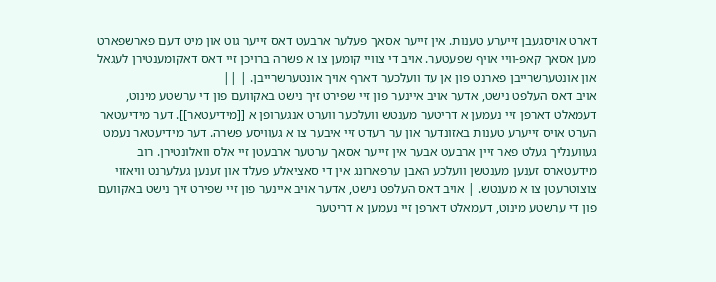דארט אויסגעבן זייערע טענות. אין זייער אסאך פעלער ארבעט דאס זייער גוט און מיט דעם פארשפארט מען אסאך קאפ-וויי אויף שפעטער. אויב די צוויי קומען צו א פשרה ברויכן זיי דאס דאקומענטירן לעגאל און אונטערשרייבן פארנט פון אן עד וועלכער דארף אויך אונטערשרייבן. | ||
אויב דאס העלפט נישט, אדער אויב איינער פון זיי שפירט זיך נישט באקוועם פון די ערשטע מינוט, דעמאלט דארפן זיי נעמען א דריטער מענטש וועלכער ווערט אנגערופן א [[מידיעטאר]]. דער מידיעטאר הערט אויס זייערע טענות באזונדער און ער רעדט זיי איבער צו א געוויסע פשרה. דער מידיעטאר נעמט געווענליך געלט פאר זיין ארבעט אבער אין זייער אסאך ערטער ארבעטן זיי אלס וואלונטירן. רוב מידעטארס זענען מענטשן וועלכע האבן ערפארונג אין די סאציאלע פעלד און זענען געלערנט וויאזוי צוצוטרעטן צו א מענטש. | אויב דאס העלפט נישט, אדער אויב איינער פון זיי שפירט זיך נישט באקוועם פון די ערשטע מינוט, דעמאלט דארפן זיי נעמען א דריטער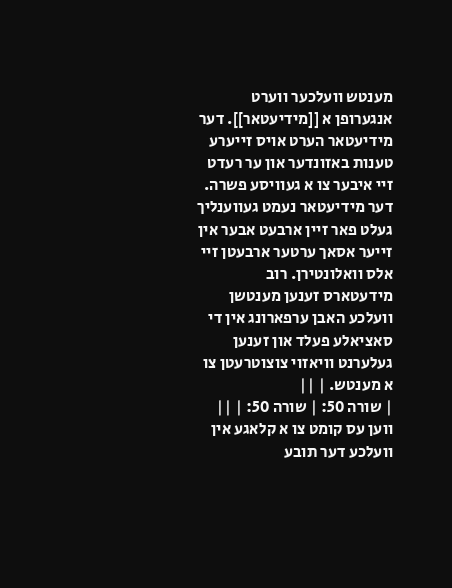מענטש וועלכער ווערט אנגערופן א [[מידיעטאר]]. דער מידיעטאר הערט אויס זייערע טענות באזונדער און ער רעדט זיי איבער צו א געוויסע פשרה. דער מידיעטאר נעמט געווענליך געלט פאר זיין ארבעט אבער אין זייער אסאך ערטער ארבעטן זיי אלס וואלונטירן. רוב מידעטארס זענען מענטשן וועלכע האבן ערפארונג אין די סאציאלע פעלד און זענען געלערנט וויאזוי צוצוטרעטן צו א מענטש. | ||
| שורה 50: | שורה 50: | ||
ווען עס קומט צו א קלאגע אין וועלכע דער תובע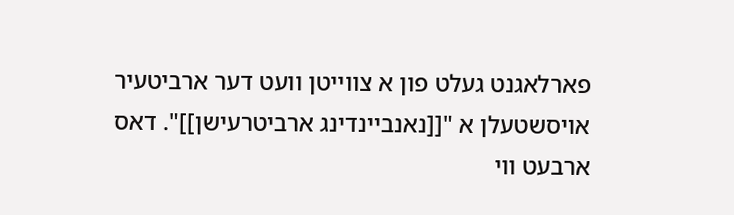פארלאגנט געלט פון א צווייטן וועט דער ארביטעיר אויסשטעלן א "[[נאנביינדינג ארביטרעישן]]". דאס ארבעט ווי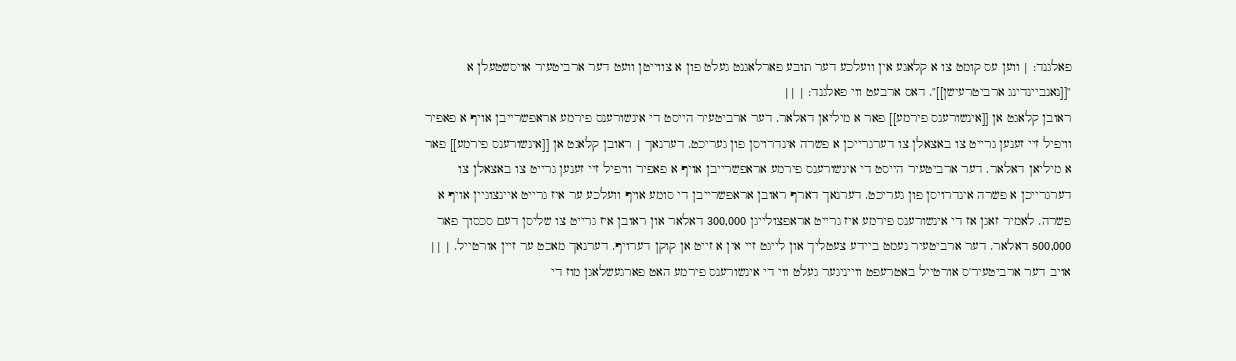פאלגנד: | ווען עס קומט צו א קלאגע אין וועלכע דער תובע פארלאגנט געלט פון א צווייטן וועט דער ארביטעיר אויסשטעלן א "[[נאנביינדינג ארביטרעישן]]". דאס ארבעט ווי פאלגנד: | ||
ראובן קלאגט אן [[אינשורענס פירמע]] פאר א מיליאן דאלאר. דער ארביטעיר הייסט די אינשורענס פירמע אראפשרייבן אויף א פאפיר וויפיל זיי זענען גרייט צו באצאלן צו דערגרייכן א פשרה אינדרויסן פון געריכט. דערנאך | ראובן קלאגט אן [[אינשורענס פירמע]] פאר א מיליאן דאלאר. דער ארביטעיר הייסט די אינשורענס פירמע אראפשרייבן אויף א פאפיר וויפיל זיי זענען גרייט צו באצאלן צו דערגרייכן א פשרה אינדרויסן פון געריכט. דערנאך דארף ראובן אראפשרייבן די סומע אויף וועלכע ער איז גרייט איינצוגיין אויף א פשרה. לאמיר זאגן אז די אינשורענס פירמע איז גרייט אראפצולייגן 300,000 דאלאר און ראובן איז גרייט צו שליסן דעם סכסוך פאר 500,000 דאלאר. דער ארביטעיר נעמט ביידע צעטליך און לייגט זיי אין א זייט אן קוקן דערויף. דערנאך מאכט ער זיין אורטייל. | ||
אויב דער ארביטעיר'ס אורטייל באטרעפט ווייניגער געלט ווי די אינשורענס פירמע האט פארגעשלאגן מוז די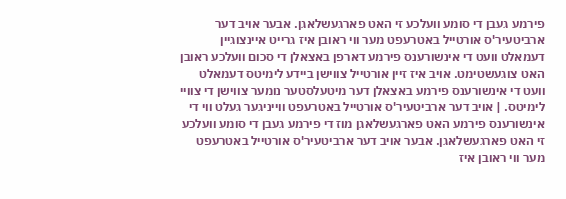פירמע געבן די סומע וועלכע זי האט פארגעשלאגן. אבער אויב דער ארביטעיר'ס אורטייל באטרעפט מער ווי ראובן איז גרייט איינצוגיין דעמאלט וועט די אינשורענס פירמע דארפן באצאלן די סכום וועלכע ראובן האט צוגעשטימט. אויב איז זיין אורטייל צווישן ביידע לימיטס דעמאלט וועט די אינשורענס פירמע באצאלן דער מיטעלסטער נומער צווישן די צוויי לימיטס. | אויב דער ארביטעיר'ס אורטייל באטרעפט ווייניגער געלט ווי די אינשורענס פירמע האט פארגעשלאגן מוז די פירמע געבן די סומע וועלכע זי האט פארגעשלאגן. אבער אויב דער ארביטעיר'ס אורטייל באטרעפט מער ווי ראובן איז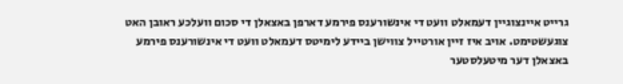גרייט איינצוגיין דעמאלט וועט די אינשורענס פירמע דארפן באצאלן די סכום וועלכע ראובן האט צוגעשטימט. אויב איז זיין אורטייל צווישן ביידע לימיטס דעמאלט וועט די אינשורענס פירמע באצאלן דער מיטעלסטער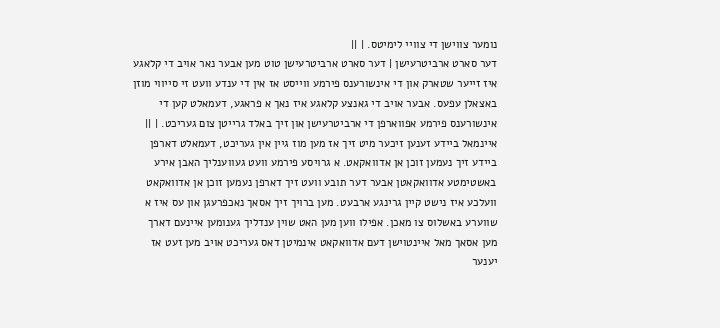נומער צווישן די צוויי לימיטס. | ||
דער סארט ארביטרעישן | דער סארט ארביטרעישן טוט מען אבער נאר אויב די קלאגע איז זייער שטארק און די אינשורענס פירמע ווייסט אז אין די ענדע וועט זי סייווי מוזן באצאלן עפעס. אבער אויב די גאנצע קלאגע איז נאך א פראגע, דעמאלט קען די אינשורענס פירמע אפווארפן די ארביטרעישן און זיך באלד גרייטן צום געריכט. | ||
איינמאל ביידע זענען זיכער מיט זיך אז מען מוז גיין אין געריכט, דעמאלט דארפן ביידע זיך נעמען זוכן אן אדוואקאט. א גרויסע פירמע וועט געווענליך האבן אירע באשטימטע אדוואקאטן אבער דער תובע וועט זיך דארפן נעמען זוכן אן אדוואקאט וועלכע איז נישט קיין גרינגע ארבעט. מען ברויך זיך אסאך נאכפרעגן און עס איז א שווערע באשלוס צו מאכן. אפילו ווען מען האט שוין ענדליך גענומען איינעם דארך מען אסאך מאל איינטוישן דעם אדוואקאט אינמיטן דאס געריכט אויב מען זעט אז יענער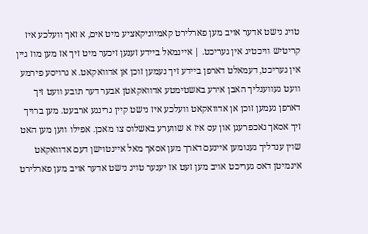טויג נישט אדער אויב מען פארלירט קאמיוניקאציע מיט אים, א זאך וועלכע איז קריטיש וויכטיג אין געריכט. | איינמאל ביידע זענען זיכער מיט זיך אז מען מוז גיין אין געריכט, דעמאלט דארפן ביידע זיך נעמען זוכן אן אדוואקאט. א גרויסע פירמע וועט געווענליך האבן אירע באשטימטע אדוואקאטן אבער דער תובע וועט זיך דארפן נעמען זוכן אן אדוואקאט וועלכע איז נישט קיין גרינגע ארבעט. מען ברויך זיך אסאך נאכפרעגן און עס איז א שווערע באשלוס צו מאכן. אפילו ווען מען האט שוין ענדליך גענומען איינעם דארך מען אסאך מאל איינטוישן דעם אדוואקאט אינמיטן דאס געריכט אויב מען זעט אז יענער טויג נישט אדער אויב מען פארלירט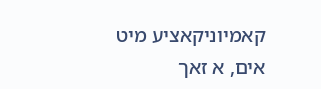קאמיוניקאציע מיט אים, א זאך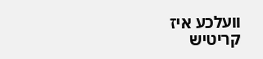וועלכע איז קריטיש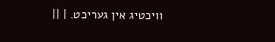וויכטיג אין געריכט. | ||